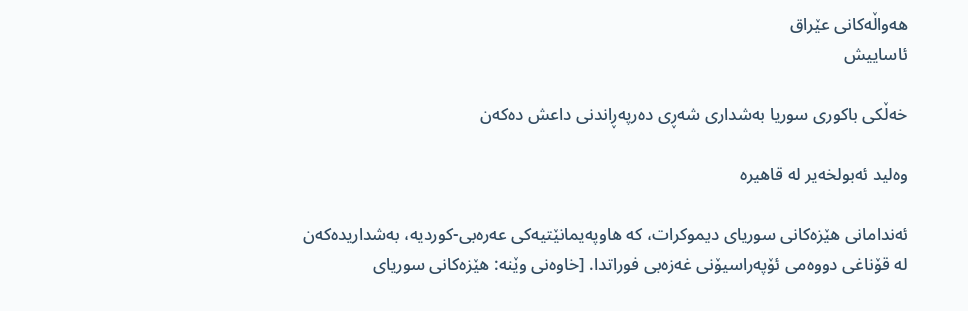هه‌واڵه‌كانی عێراق
ئاساییش

خه‌ڵكی باكوری سوریا به‌شداری شەڕی ده‌رپه‌ڕاندنی داعش ده‌كه‌ن

وەلید ئەبولخەیر لە قاهیرە

ئه‌ندامانی هێزه‌كانی سوریای دیموكرات، كه‌ هاوپه‌یمانێتیه‌كی عه‌ره‌بی-كوردیه‌، به‌شداریده‌كه‌ن له‌ قۆناغی دووه‌می ئۆپه‌راسیۆنی غەزەبی فوراتدا. [خاوەنی وێنە: هێزه‌كانی سوریای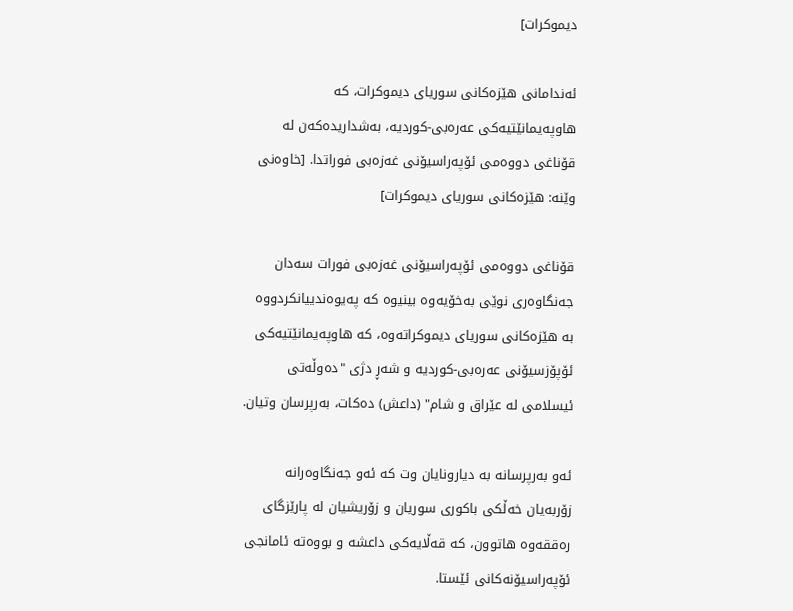دیموكرات]

ئه‌ندامانی هێزه‌كانی سوریای دیموكرات، كه‌ هاوپه‌یمانێتیه‌كی عه‌ره‌بی-كوردیه‌، به‌شداریده‌كه‌ن له‌ قۆناغی دووه‌می ئۆپه‌راسیۆنی غەزەبی فوراتدا. [خاوەنی وێنە: هێزه‌كانی سوریای دیموكرات]

قۆناغی دووه‌می ئۆپه‌راسیۆنی غەزەبی فورات سه‌دان جه‌نگاوه‌ری نوێی به‌خۆیه‌وه‌ بینیوه‌ كه‌ په‌یوه‌ندییانكردووه‌ به‌ هێزه‌كانی سوریای دیموكراته‌وه‌، كه‌ هاوپه‌یمانێتیه‌كی ئۆپۆزسیۆنی عه‌ره‌بی-كوردیه‌ و شه‌ڕ دژی "دەوڵەتی ئیسلامی لە عێراق و شام" (داعش) ده‌كات، به‌رپرسان وتیان.

ئه‌و به‌رپرسانه‌ به‌ دیارونایان وت كه‌ ئه‌و جه‌نگاوه‌رانه‌ زۆربه‌یان خه‌ڵكی باكوری سوریان و زۆریشیان له‌ پارێزگای ره‌ققه‌وه‌ هاتوون، كه‌ قه‌ڵایه‌كی داعشه‌ و بووه‌ته‌ ئامانجی ئۆپه‌راسیۆنه‌كانی ئێستا.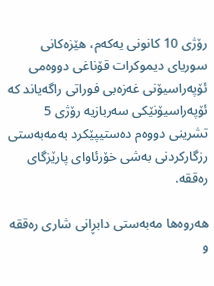رۆژی 10 كانونی یه‌كه‌م، هێزه‌كانی سوریای دیموكرات قۆناغی دووه‌می ئۆپه‌راسیۆنی غەزەبی فوراتی راگه‌یاند كه‌ ئۆپه‌راسیۆنێكی سه‌ربازیه‌ رۆژی 5 تشرینی دووه‌م ده‌ستیپێكرد به‌مه‌به‌ستی رزگاركردنی به‌شی خۆرئاوای پارێزگای ره‌ققه‌.

هه‌روه‌ها مه‌به‌ستی دابڕانی شاری ره‌ققه‌ و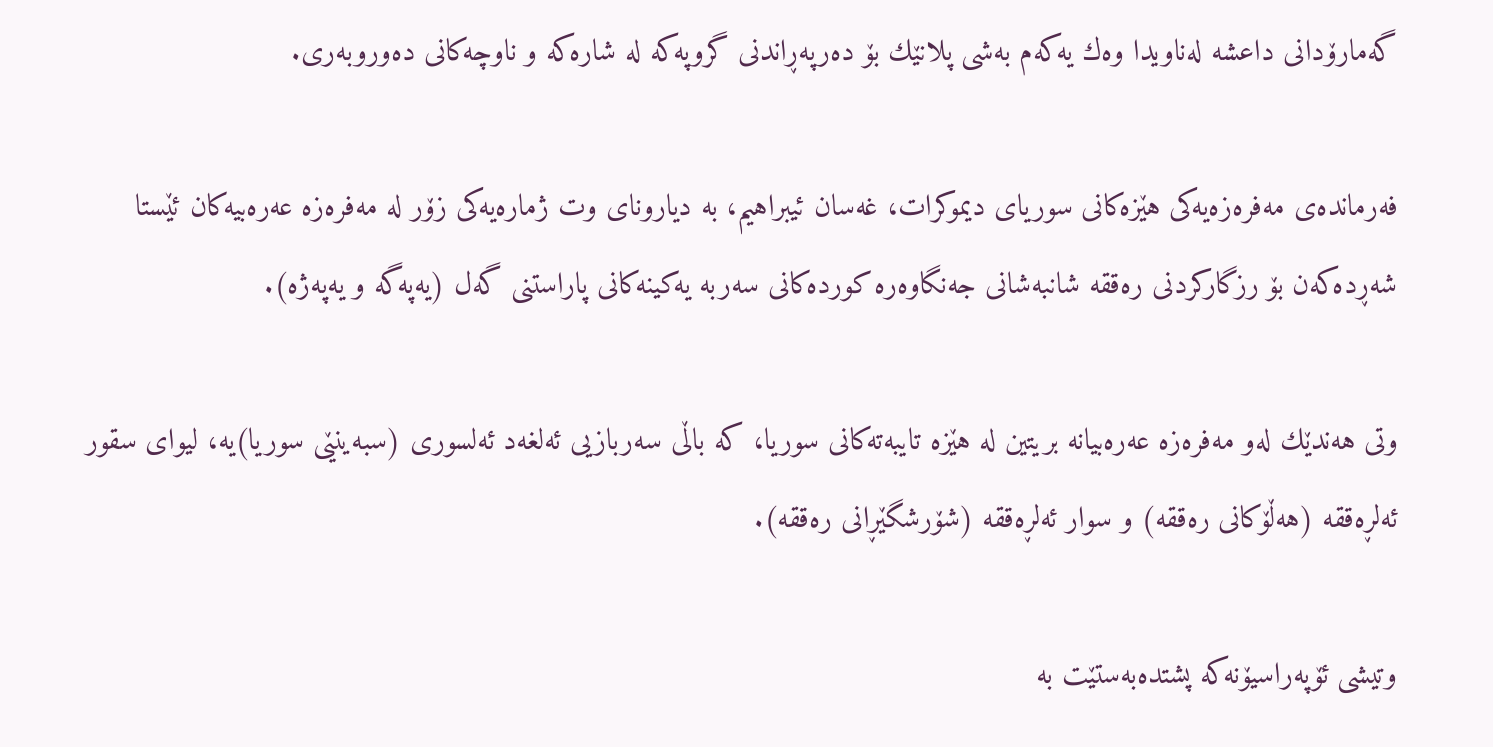گه‌مارۆدانی داعشه‌ له‌ناویدا وه‌ك یه‌كه‌م به‌شی پلانێك بۆ ده‌رپه‌ڕاندنی گروپه‌كه‌ له‌ شاره‌كه‌ و ناوچه‌كانی ده‌وروبه‌ری.

فه‌رمانده‌ی مه‌فره‌زه‌یه‌كی هێزه‌كانی سوریای دیموكرات، غه‌سان ئیبراهیم، به‌ دیارونای وت ژماره‌یه‌كی زۆر له‌ مه‌فره‌زه‌ عه‌ره‌بیه‌كان ئێستا شه‌ڕده‌كه‌ن بۆ رزگاركردنی ره‌ققه‌ شانبه‌شانی جه‌نگاوه‌ره‌ كورده‌كانی سه‌ربه‌ یه‌كینه‌كانی پاراستنی گه‌ل (یه‌په‌گه‌ و یه‌په‌ژه‌).

وتی هه‌ندێك له‌و مه‌فره‌زه‌ عه‌ره‌بیانه‌ بریتین له‌ هێزه‌ تایبه‌ته‌كانی سوریا، كه‌ باڵی سه‌ربازیی ئه‌لغه‌د ئه‌لسوری (سبه‌ینێی سوریا)یه‌، لیوای سقور ئه‌لڕه‌ققه‌ (هه‌ڵۆكانی ره‌ققه‌) و سوار ئه‌لڕه‌ققه‌ (شۆرشگێڕانی ره‌ققه‌).

وتیشی ئۆپه‌راسیۆنه‌كه‌ پشتده‌به‌ستێت به‌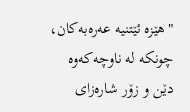"هێزه‌ ئێتنیه‌ عه‌ره‌به‌كان، چونكه‌ له‌ ناوچه‌كه‌وه‌ دێن و زۆر شاره‌زای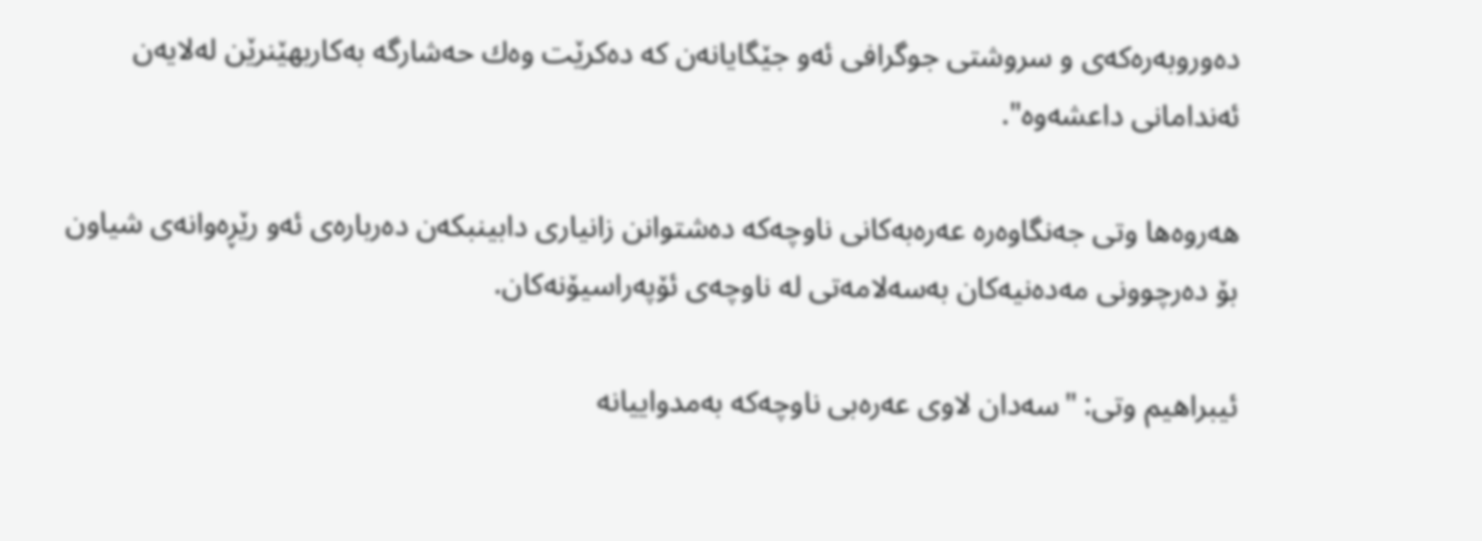ده‌وروبه‌ره‌كه‌ی و سروشتی جوگرافی ئه‌و جێگایانه‌ن كه‌ ده‌كرێت وه‌ك حه‌شارگە به‌كاربهێنرێن له‌لایه‌ن ئه‌ندامانی داعشه‌وه‌".

هه‌روه‌ها وتی جه‌نگاوه‌ره‌ عه‌ره‌به‌كانی ناوچه‌كه‌ ده‌شتوانن زانیاری دابینبكه‌ن ده‌رباره‌ی ئه‌و رێڕه‌وانه‌ی شیاون بۆ ده‌رچوونی مه‌ده‌نیه‌كان به‌سه‌لامه‌تی له‌ ناوچه‌ی ئۆپه‌راسیۆنه‌كان.

ئیبراهیم وتی: "سه‌دان لاوی عه‌ره‌بی ناوچه‌كه‌ به‌مدواییانه‌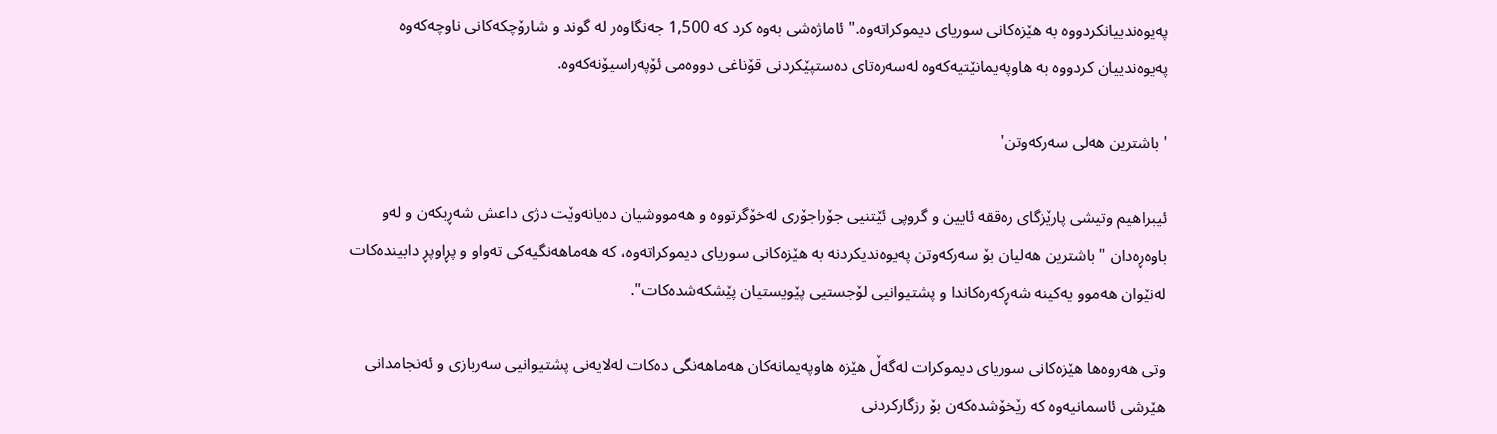په‌یوه‌ندییانكردووه‌ به‌ هێزه‌كانی سوریای دیموكراته‌وه‌." ئاماژه‌شی به‌وه‌ كرد كه‌ 1,500 جه‌نگاوه‌ر له‌ گوند و شارۆچكه‌كانی ناوچه‌كه‌وه‌ په‌یوه‌ندییان كردووه‌ به‌ هاوپه‌یمانێتیه‌كه‌وه‌ له‌سه‌ره‌تای ده‌ستپێكردنی قۆناغی دووه‌می ئۆپه‌راسیۆنه‌كه‌وه‌.

'باشترین هه‌لی سه‌ركه‌وتن'

ئیبراهیم وتیشی پارێزگای ره‌ققه‌ ئایین و گروپی ئێتنیی جۆراجۆری له‌خۆگرتووه‌ و هه‌مووشیان ده‌یانه‌وێت دژی داعش شه‌ڕبكه‌ن و له‌و باوه‌ڕه‌دان "باشترین هه‌لیان بۆ سه‌ركه‌وتن په‌یوه‌ندیكردنه‌ به‌ هێزه‌كانی سوریای دیموكراته‌وه‌، كه‌ هه‌ماهه‌نگیه‌كی ته‌واو و پڕاوپڕ دابینده‌كات له‌نێوان هه‌موو یه‌كینه‌ شه‌ڕكه‌ره‌كاندا و پشتیوانیی لۆجستیی پێویستیان پێشكه‌شده‌كات".

وتی هه‌روه‌ها هێزه‌كانی سوریای دیموكرات له‌گه‌ڵ هێزه‌ هاوپه‌یمانه‌كان هه‌ماهه‌نگی ده‌كات له‌لایه‌نی پشتیوانیی سه‌ربازی و ئه‌نجامدانی هێرشی ئاسمانیه‌وه‌ كه‌ رێخۆشده‌كه‌ن بۆ رزگاركردنی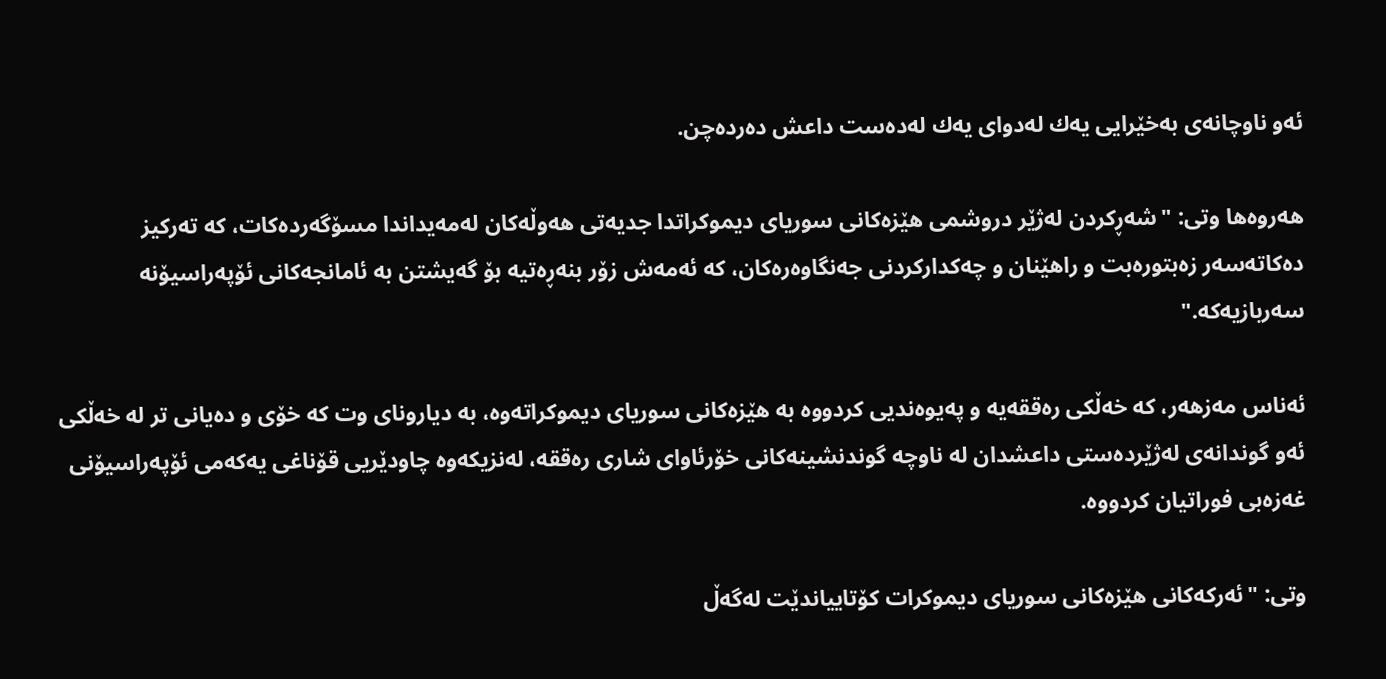ئه‌و ناوچانه‌ی به‌خێرایی یه‌ك له‌دوای یه‌ك له‌ده‌ست داعش ده‌رده‌چن.

هه‌روه‌ها وتی: "شه‌ڕكردن له‌ژێر دروشمی هێزه‌كانی سوریای دیموكراتدا جدیه‌تی هه‌وڵه‌كان له‌مه‌یداندا مسۆگه‌رده‌كات، كه‌ ته‌ركیز ده‌كاته‌سه‌ر زەبتورەبت و راهێنان و چه‌كداركردنی جه‌نگاوه‌ره‌كان، كه‌ ئه‌مه‌ش زۆر بنه‌ڕه‌تیه‌ بۆ گه‌یشتن به‌ ئامانجه‌كانی ئۆپه‌راسیۆنه‌ سه‌ربازیه‌كه‌."

ئه‌ناس مه‌زهه‌ر، كه‌ خه‌ڵكی ره‌ققه‌یه‌ و په‌یوه‌ندیی كردووه‌ به‌ هێزه‌كانی سوریای دیموكراته‌وه‌، به‌ دیارونای وت كه‌ خۆی و ده‌یانی تر له‌ خه‌ڵكی ئه‌و گوندانه‌ی له‌ژێرده‌ستی داعشدان له‌ ناوچه‌ گوندنشینه‌كانی خۆرئاوای شاری ره‌ققه‌، له‌نزیكه‌وه‌ چاودێریی قۆناغی یه‌كه‌می ئۆپه‌راسیۆنی غەزەبی فوراتیان كردووه‌.

وتی: "ئه‌ركه‌كانی هێزه‌كانی سوریای دیموكرات كۆتاییاندێت له‌گه‌ڵ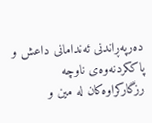ده‌رپه‌ڕاندنی ئه‌ندامانی داعش و پاككردنه‌وه‌ی ناوچه‌ رزگاركراوه‌كان له‌ مین و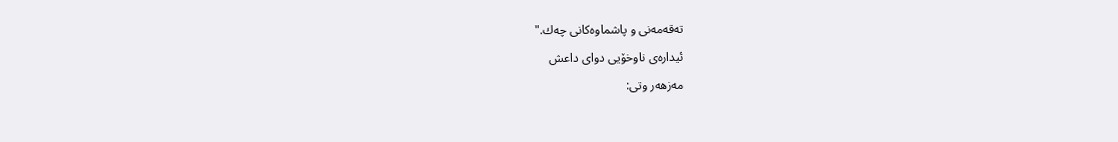ته‌قه‌مه‌نی و پاشماوه‌كانی چه‌ك."

ئیداره‌ی ناوخۆیی دوای داعش

مه‌زهه‌ر وتی: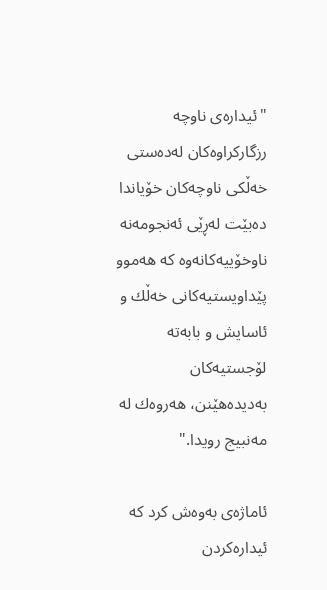"ئیداره‌ی ناوچه‌ رزگاركراوه‌كان له‌ده‌ستی خه‌ڵكی ناوچه‌كان خۆیاندا ده‌بێت له‌ڕێی ئه‌نجومه‌نه‌ ناوخۆییه‌كانه‌وه‌ كه‌ هه‌موو پێداویستیه‌كانی خه‌ڵك و ئاسایش و بابه‌ته‌ لۆجستیه‌كان به‌دیده‌هێنن، هه‌روه‌ك له‌ مه‌نبیج رویدا."

ئاماژه‌ی به‌وه‌ش كرد كه‌ ئیداره‌كردن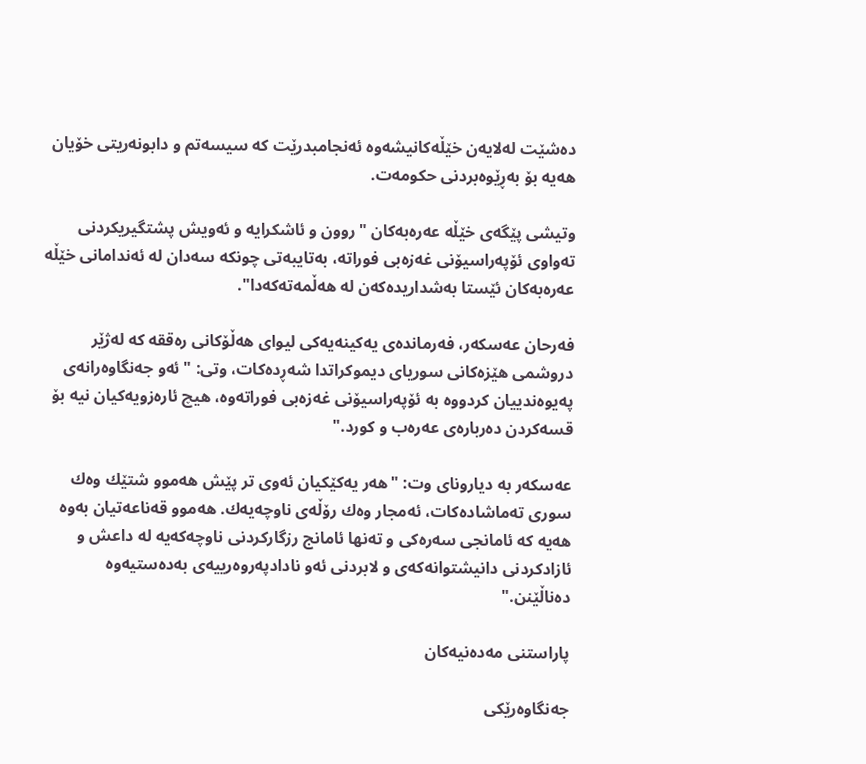ده‌شێت له‌لایه‌ن خێڵه‌كانیشه‌وه‌ ئه‌نجامبدرێت كه‌ سیسەتم و دابونه‌ریتی خۆیان هه‌یه‌ بۆ به‌ڕێوه‌بردنی حكومه‌ت.

وتیشی پێگه‌ی خێڵه‌ عه‌ره‌به‌كان "روون و ئاشكرایه‌ و ئه‌ویش پشتگیریكردنی ته‌واوی ئۆپه‌راسیۆنی غەزەبی فوراته‌، به‌تایبه‌تی چونكه‌ سه‌دان له‌ ئه‌ندامانی خێڵه‌ عه‌ره‌به‌كان ئێستا به‌شداریده‌كه‌ن له‌ هه‌ڵمه‌ته‌كه‌دا".

فه‌رحان عه‌سكه‌ر، فه‌رمانده‌ی یه‌كینه‌یه‌كی لیوای هه‌ڵۆكانی ره‌ققه‌ كه‌ له‌ژێر دروشمی هێزه‌كانی سوریای دیموكراتدا شه‌ڕده‌كات، وتی: "ئه‌و جه‌نگاوه‌رانه‌ی په‌یوه‌ندییان كردووه‌ به‌ ئۆپه‌راسیۆنی غەزەبی فوراته‌وه‌، هیچ ئاره‌زویه‌كیان نیه‌ بۆ قسه‌كردن ده‌رباره‌ی عه‌ره‌ب و كورد."

عه‌سكه‌ر به‌ دیارونای وت: "هه‌ر یه‌كێكیان ئه‌وی تر پێش هه‌موو شتێك وه‌ك سوری ته‌ماشاده‌كات، ئه‌مجار وه‌ك رۆڵه‌ی ناوچه‌یه‌ك. هه‌موو قه‌ناعه‌تیان به‌وه‌ هه‌یه‌ كه‌ ئامانجی سه‌ره‌كی و ته‌نها ئامانج رزگاركردنی ناوچه‌كه‌یه‌ له‌ داعش و ئازادكردنی دانیشتوانه‌كه‌ی و لابردنی ئه‌و نادادپه‌روه‌رییه‌ی به‌ده‌ستیه‌وه‌ ده‌ناڵێنن."

پاراستنی مه‌ده‌نیه‌كان

جه‌نگاوه‌رێكی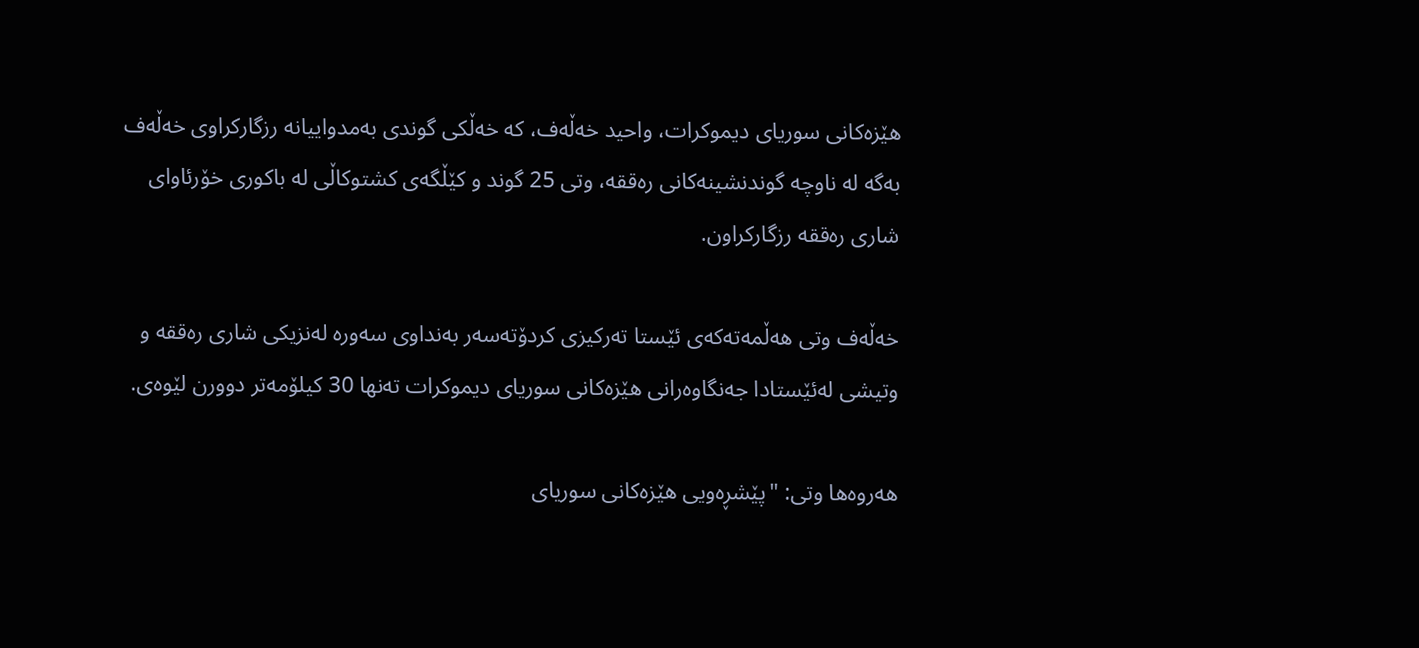هێزه‌كانی سوریای دیموكرات، واحید خه‌ڵه‌ف، كه‌ خه‌ڵكی گوندی به‌مدواییانه‌ رزگاركراوی خه‌ڵه‌ف بەگه‌ له‌ ناوچه‌ گوندنشینه‌كانی ره‌ققه‌، وتی 25 گوند و كێڵگه‌ی كشتوكاڵی له‌ باكوری خۆرئاوای شاری ره‌ققه‌ رزگاركراون.

خه‌ڵه‌ف وتی هه‌ڵمه‌ته‌كه‌ی ئێستا ته‌ركیزی كردۆته‌سه‌ر به‌نداوی سه‌وره‌ له‌نزیكی شاری ره‌ققه‌ و وتیشی له‌ئێستادا جه‌نگاوه‌رانی هێزه‌كانی سوریای دیموكرات ته‌نها 30 كیلۆمه‌تر دوورن لێوه‌ی.

هه‌روه‌ها وتی: "پێشڕه‌ویی هێزه‌كانی سوریای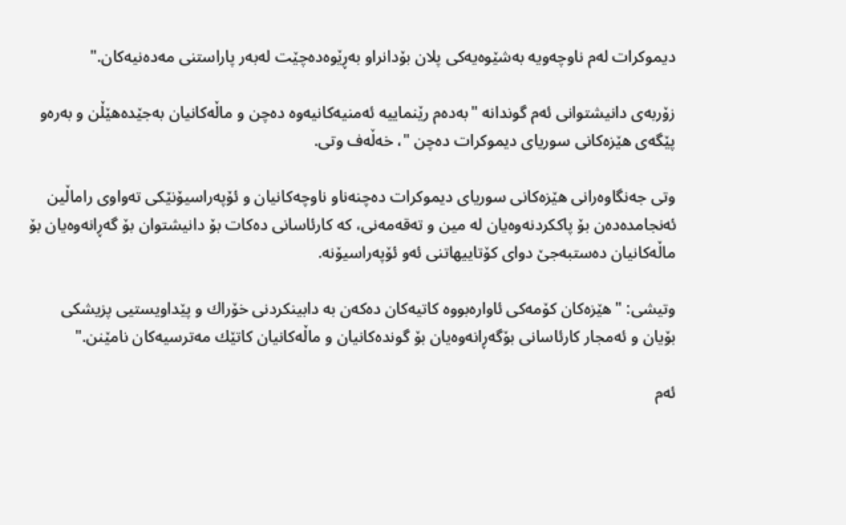دیموكرات له‌م ناوچه‌ویه‌ به‌شێوه‌یه‌كی پلان بۆدانراو به‌ڕێوه‌ده‌چێت له‌به‌ر پاراستنی مه‌ده‌نیه‌كان."

زۆربه‌ی دانیشتوانی ئه‌م گوندانه‌ "به‌ده‌م رێنماییه‌ ئه‌منیه‌كانیه‌وه‌ ده‌چن و ماڵه‌كانیان به‌جێده‌هێڵن و به‌ره‌و پێگەی هێزه‌كانی سوریای دیموكرات ده‌چن "، خه‌ڵه‌ف وتی.

وتی جه‌نگاوه‌رانی هێزه‌كانی سوریای دیموكرات ده‌چنه‌ناو ناوچه‌كانیان و ئۆپه‌راسیۆنێكی ته‌واوی راماڵین ئه‌نجامده‌ده‌ن بۆ پاككردنه‌وه‌یان له‌ مین و ته‌قه‌مه‌نی، كه‌ كارئاسانی ده‌كات بۆ دانیشتوان بۆ گه‌ڕانه‌وه‌یان بۆ ماڵه‌كانیان ده‌ستبه‌جێ دوای كۆتاییهاتنی ئه‌و ئۆپه‌راسیۆنه‌.

وتیشی: "هێزه‌كان كۆمه‌كی ئاواره‌بووه‌ كاتیه‌كان ده‌كه‌ن به‌ دابینكردنی خۆراك و پێداویستیی پزیشكی بۆیان و ئه‌مجار كارئاسانی بۆگه‌ڕانه‌وه‌یان بۆ گونده‌كانیان و ماڵه‌كانیان كاتێك مه‌ترسیه‌كان نامێنن."

ئەم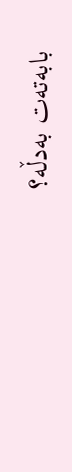بابەتەت بەدڵە؟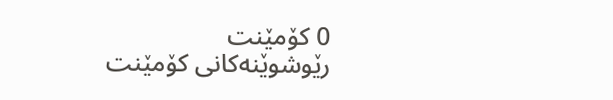0 كۆمێنت
رێوشوێنەکانی کۆمێنت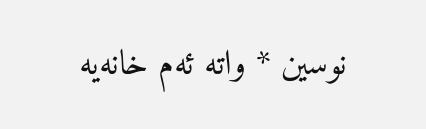نوسین * واتە ئەم خانەیە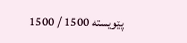پێویستە 1500 / 1500